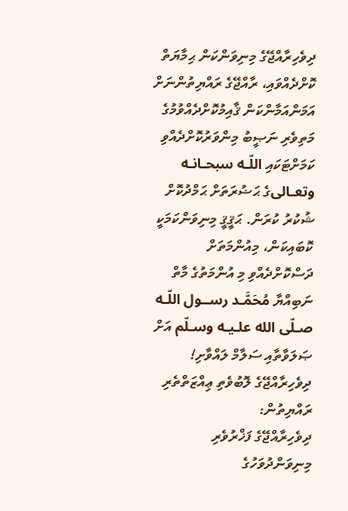ދިވެހިރާއްޖޭގެ މިނިވަންކަން ޙިމާޔަތް ކޮށްދެއްވައި، ރާއްޖޭގެ ރައްޔިތުންނަށް އަމަންއަމާންކަން ޤާއިމުކޮށްދެއްވުމުގެ މަތިވެރި ނަޞީބު މިންވަރުކޮށްދެއްވި ކަމަށްޓަކައި اللّـه سبحـانـه وتعـالىގެ ޙަޟުރަތަށް ޙަމްދުކޮށް ޝުކުރު ކުރަން. ޙަޤީޤީ މިނިވަންކަމަކީ ކޮބައިކަން، މިއުންމަތަށް ދަސްކޮށްދެއްވި މި އުންމަތުގެ މާތް ނަބިއްޔާ مُحَمَّـد رســول اللّـه صـلّى الله علـيـه وسـلّم އަށް ޞަލަވާތާއި ސަލާމް ލައްވާށި!
ދިވެހިރާއްޖޭގެ ލޮބުވެތި ޢިއްޒަތްތެރި ރައްޔިތުން:
ދިވެހިރާއްޖޭގެ ފަޚްރުވެރި މިނިވަންދުވަހުގެ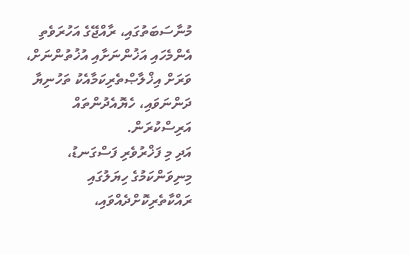މުނާސަބަތުގައި، ރާއްޖޭގެ އަހުރަވެތި އެންމެހައި އަޚުންނަށާއި އުޚުތުންނަށް، ވަރަށް އިޚްލާޞްތެރިކަމާއެކު ތަހުނިޔާ ދަންނަވައި، ހެޔޮއެދުންތައް އަރިސްކުރަން.
އަދި މި ފަޚްރުވެރި ފަސްގަނޑު، މިނިވަންކަމުގެ ހިޔަލުގައި ރައްކާތެރިކޮށްދެއްވައި،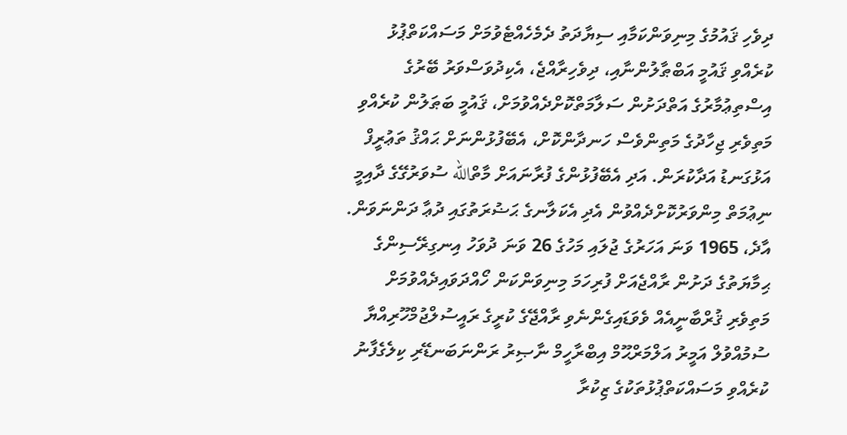ދިވެހި ޤައުމުގެ މިނިވަންކަމާއި ސިޔާދަތު ދެމެހެއްޓެވުމަށް މަސައްކަތްޕުޅު ކުރެއްވި ޤައުމީ އަބްޠާލުންނާއި، ދިވެހިރާއްޖެ، އެކިދުވަސްވަރު ބޭރުގެ އިސްތިޢުމާރުގެ އަތްދަށުން ސަލާމަތްކޮށްދެއްވުމަށް، ޤައުމީ ބަޠަލުން ކުރެއްވި މަތިވެރި ޖިހާދުގެ މަތިންވެސް ހަނދާންކޮށް، އެބޭފުޅުންނަށް ޙައްޤު ތަޢުރީފް އަޅުގަނޑު އަދާކުރަން. އަދި އެބޭފުޅުންގެ ފުރާނައަށް މާތްالله ސުވަރުގޭގެ ދާއިމީ ނިޢުމަތް މިންވަރުކޮށްދެއްވުން އެދި އެކަލާނގެ ޙަޟުރަތުގައި ދުޢާ ދަންނަވަން.
އާދެ، 1965 ވަނަ އަހަރުގެ ޖުލައި މަހުގެ 26 ވަނަ ދުވަހު އިނގިރޭސިންގެ ޙިމާޔަތުގެ ދަށުން ރާއްޖެއަށް ފުރިހަމަ މިނިވަންކަން ހޯއްދަވައިދެއްވުމަށް މަތިވެރި ޤުރްބާނީއެއް ވެވަޑައިގެންނެވި ރާއްޖޭގެ ކުރީގެ ރައީސުލްޖުމްހޫރިއްޔާ ސުމުއްވުލް އަމީރު އަލްމަރްޙޫމް އިބްރާހީމް ނާޞިރު ރަންނަބަނޑޭރި ކިލެގެފާނު ކުރެއްވި މަސައްކަތްޕުޅުތަކުގެ ޒިކުރާ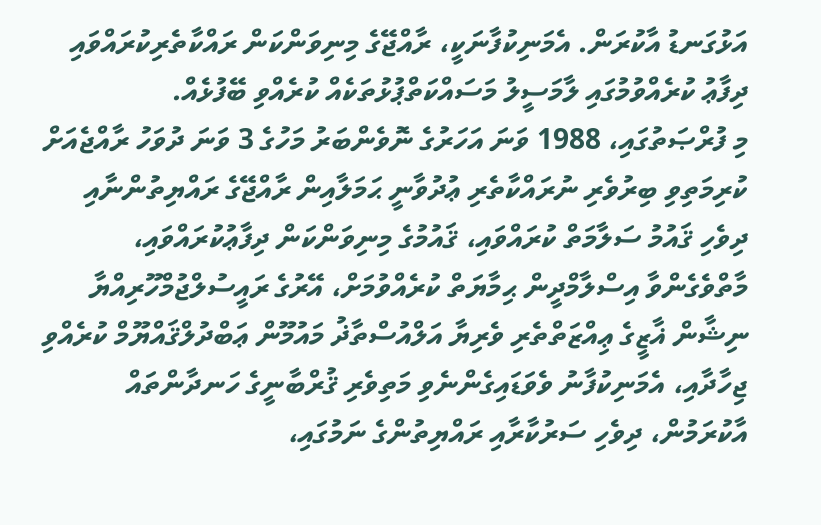އަޅުގަނޑު އާކުރަން. އެމަނިކުފާނަކީ، ރާއްޖޭގެ މިނިވަންކަން ރައްކާތެރިކުރައްވައި ދިފާޢު ކުރެއްވުމުގައި ލާމަސީލު މަސައްކަތްޕުޅުތަކެއް ކުރެއްވި ބޭފުޅެއް.
މި ފުރްޞަތުގައި، 1988 ވަނަ އަހަރުގެ ނޮވެންބަރު މަހުގެ 3 ވަނަ ދުވަހު ރާއްޖެއަށް ކުރިމަތިވި ބިރުވެރި ނުރައްކާތެރި ޢުދުވާނީ ޙަމަލާއިން ރާއްޖޭގެ ރައްޔިތުންނާއި ދިވެހި ޤައުމު ސަލާމަތް ކުރައްވައި، ޤައުމުގެ މިނިވަންކަން ދިފާޢުކުރައްވައި، މާތްވެގެންވާ އިސްލާމްދީން ޙިމާޔަތް ކުރެއްވުމަށް، އޭރުގެ ރައީސުލްޖުމްހޫރިއްޔާ ނިޝާން ޣާޒީގެ ޢިއްޒަތްތެރި ވެރިޔާ އަލްއުސްތާޛު މައުމޫން ޢަބްދުލްޤައްޔޫމް ކުރެއްވި ޖިހާދާއި، އެމަނިކުފާނު ވެވަޑައިގެންނެވި މަތިވެރި ޤުރްބާނީގެ ހަނދާންތައް އާކުރަމުން، ދިވެހި ސަރުކާރާއި ރައްޔިތުންގެ ނަމުގައި،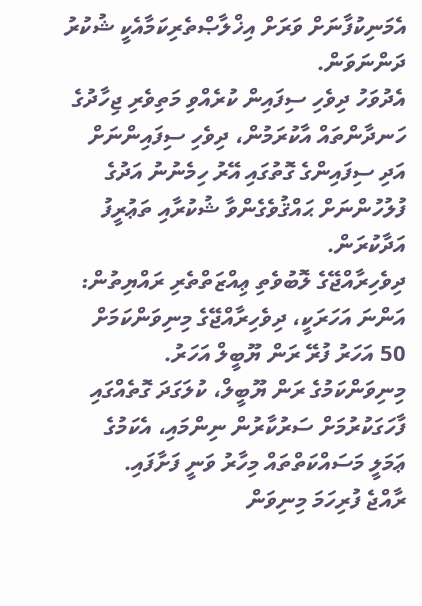އެމަނިކުފާނަށް ވަރަށް އިޚްލާޞްތެރިކަމާއެކީ ޝުކުރު ދަންނަވަން.
އެދުވަހު ދިވެހި ސިފައިން ކުރެއްވި މަތިވެރި ޖިހާދުގެ ހަނދާންތައް އާކުރަމުން، ދިވެހި ސިފައިންނަށް އަދި ސިފައިންގެ ގޮތުގައި އޭރު ހިމެނުނު އަދުގެ ފުލުހުންނަށް ޙައްޤުވެގެންވާ ޝުކުރާއި ތަޢުރީފު އަދާކުރަން.
ދިވެހިރާއްޖޭގެ ލޮބުވެތި ޢިއްޒަތްތެރި ރައްޔިތުން:
އަންނަ އަހަރަކީ، ދިވެހިރާއްޖޭގެ މިނިވަންކަމަށް 50 އަހަރު ފުރޭ ރަން ޔޫބީލް އަހަރު. މިނިވަންކަމުގެ ރަން ޔޫބީލް، ކުލަގަދަ ގޮތެއްގައި ފާހަގަކުރުމަށް ސަރުކާރުން ނިންމައި، އެކަމުގެ ޢަމަލީ މަސައްކަތްތައް މިހާރު ވަނީ ފަށާފައި.
ރާއްޖެ ފުރިހަމަ މިނިވަން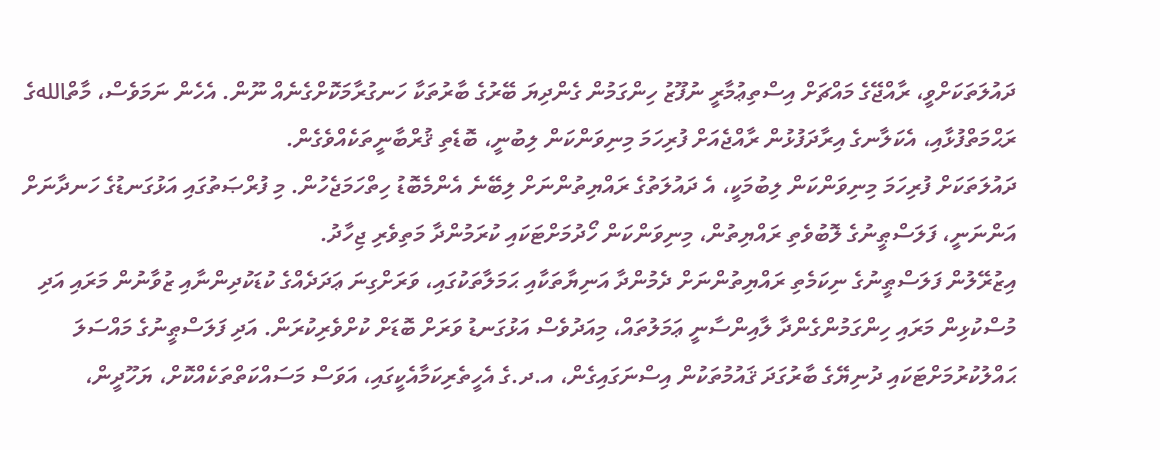ދައުލަތަކަށްވީ، ރާއްޖޭގެ މައްޗަށް އިސްތިޢުމާރީ ނުފޫޒު ހިންގަމުން ގެންދިޔަ ބޭރުގެ ބާރުތަކާ ހަނގުރާމަކޮށްގެނެއް ނޫން. އެހެން ނަމަވެސް، މާތްاللهގެ ރަޙްމަތްފުޅާއި، އެކަލާނގެ އިރާދަފުޅުން ރާއްޖެއަށް ފުރިހަމަ މިނިވަންކަން ލިބުނީ، ބޮޑެތި ޤުރްބާނީތަކެއްވެގެން.
ދައުލަތަކަށް ފުރިހަމަ މިނިވަންކަން ލިބުމަކީ، އެ ދައުލަތުގެ ރައްޔިތުންނަށް ލިބޭނެ އެންމެބޮޑު ހިތްހަމަޖެހުން. މި ފުރްޞަތުގައި އަޅުގަނޑުގެ ހަނދާނަށް އަންނަނީ، ފަލަސްޠީނުގެ ލޮބުވެތި ރައްޔިތުން، މިނިވަންކަން ހޯދުމަށްޓަކައި ކުރަމުންދާ މަތިވެރި ޖިހާދު.
އިޒުރޭލުން ފަލަސްޠީނުގެ ނިކަމެތި ރައްޔިތުންނަށް ދެމުންދާ އަނިޔާތަކާއި ޙަމަލާތަކުގައި، ވަރަށްގިނަ ޢަދަދެއްގެ ކުޑަކުދިންނާއި ޒުވާނުން މަރައި އަދި މުސްކުޅިން މަރައި ހިންގަމުންގެންދާ ލާއިންސާނީ ޢަމަލުތައް، މިއަދުވެސް އަޅުގަނޑު ވަރަށް ބޮޑަށް ކުށްވެރިކުރަން. އަދި ފަލަސްޠީނުގެ މައްސަލަ ޙައްލުކުރުމަށްޓަކައި ދުނިޔޭގެ ބާރުގަދަ ޤައުމުތަކުން އިސްނަގައިގެން، އ.ދ.ގެ އެހީތެރިކަމާއެކީގައި، އަވަސް މަސައްކަތްތަކެއްކޮށް، ޔަހޫދީން،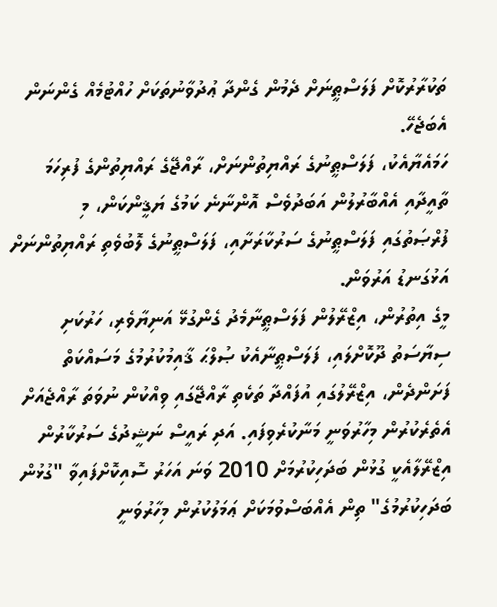ތަކުރާރުކޮށް ފަލަސްޠީނަށް ދެމުން ގެންދާ ޢުދުވާނުތަކަށް ހުއްޓުމެއް ގެންނަން އެބަޖެހޭ.
ހަމައެޔާއެކު، ފަލަސްޠީނުގެ ރައްޔިތުންނަށް، ރާއްޖޭގެ ރައްޔިތުންގެ ފުރިހަމަ ތާއީދާއި އެއްބާރުލުން އަބަދުވެސް އޮންނާނެ ކަމުގެ ޔަޤީންކަން، މި ފުރްޞަތުގައި ފަލަސްޠީނުގެ ސަރުކާރަށާއި، ފަލަސްޠީނުގެ ލޮބުވެތި ރައްޔިތުންނަށް އަޅުގަނޑު އަރުވަން.
މީގެ އިތުރުން، އިޒްރޭލުން ފަލަސްޠީނާމެދު ގެންގުޅޭ އަނިޔާވެރި، ހަރުކަށި ސިޔާސަތު ދޫކޮށްލައި، ފަލަސްޠީނާއެކު ޞުލްޙަ ޤާއިމުކުރުމުގެ މަސައްކަތް ފަށަންދެން، އިޒްރޭލުގައި އުފައްދާ ތަކެތި ރާއްޖޭގައި ވިއްކުން ނުވަތަ ރާއްޖެއަށް އެތެރެކުރުން މިހާރުވަނީ މަނާކުރެވިފައި. އަދި ރައީސް ނަޝީދުގެ ސަރުކާރުން އިޒްރޭލާއެކީ ގުޅުން ބަދަހިކުރުމަށް 2010 ވަނަ އަހަރު ސޮއިކޮށްފައިވާ "ގުޅުން ބަދަހިކުރުމުގެ" ތިން އެއްބަސްވުމަކަށް ޢަމަލުކުރުން މިހާރުވަނީ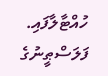ހުއްޓާލާފައި.
ފަލަސްޠީނުގެ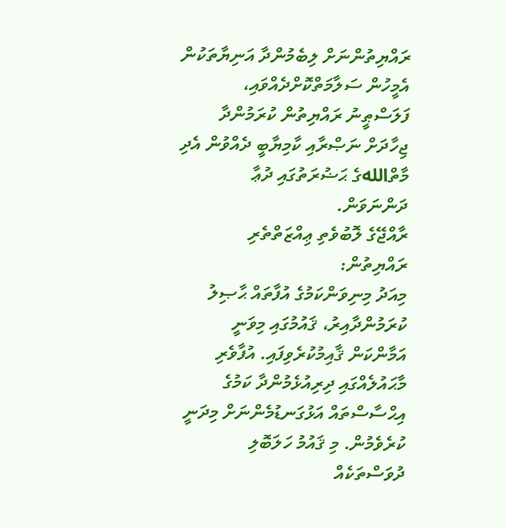ރައްޔިތުންނަށް ލިބެމުންދާ އަނިޔާތަކުން އެމީހުން ސަލާމަތްކޮށްދެއްވައި، ފަލަސްޠީނު ރައްޔިތުން ކުރަމުންދާ ޖިހާދަށް ނަޞްރާއި ކާމިޔާބީ ދެއްވުން އެދި މާތްاللهގެ ޙަޟުރަތުގައި ދުޢާ ދަންނަވަން.
ރާއްޖޭގެ ލޮބުވެތި ޢިއްޒަތްތެރި ރައްޔިތުން:
މިއަދު މިނިވަންކަމުގެ އުފާތައް ޙާޞިލު ކުރަމުންދާއިރު، ޤައުމުގައި މިވަނީ އަމާންކަން ޤާއިމުކުރެވިފައި. އުފާވެރި މާޙައުލެއްގައި ދިރިއުޅެމުންދާ ކަމުގެ އިޙްސާސްތައް އަޅުގަނޑުމެންނަށް މިދަނީ ކުރެވެމުން. މި ޤައުމު ހަލަބޮލި ދުވަސްތަކެއް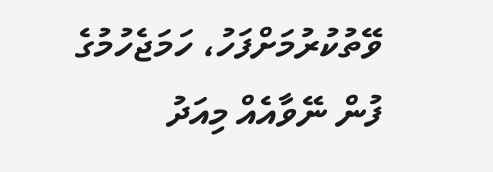ވޭތުކުރުމަށްފަހު، ހަމަޖެހުމުގެ ފުން ނޭވާއެއް މިއަދު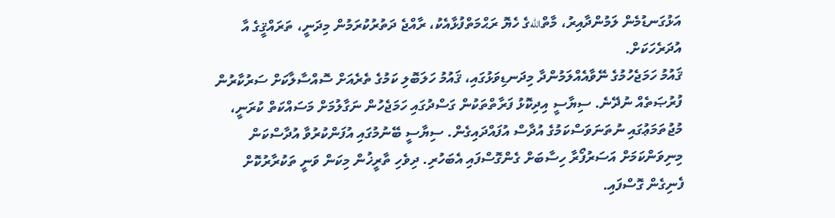އަޅުގަނޑުމެން ލަމުންދާއިރު، މާތްاللهގެ ހެޔޮ ރަޙްމަތްފުޅާއެކު، ރާއްޖެ ދަތުރުކުރަމުން މިދަނީ، ތަރައްޤީގެ އާ އުދަރެހަކަށް.
ޤައުމު ހަމަޖެހުމުގެ ނޭވާއެއްލަމުންދާ މިދަނޑިވަޅުގައި، ޤައުމު ހަލަބޮލި ކަމުގެ ތެރެއަށް ސޮއްސާލާކަށް ސަރުކާރުން ފުރުޞަތެއް ނުދޭނެ. ސިޔާސީ އިދިކޮޅު ފަރާތްތަކުން ގަސްދުގައި ހަމަޖެހުން ނަގާލުމަށް މަސައްކަތް ކުރަނީ، މުޖުތަމަޢުގައި ނުތަނަވަސްކަމުގެ އުދާސް އުފައްދައިގެން. ސިޔާސީ ބޭނުމުގައި އުފަންކުރުވާ އުދާސްކަން މިނިވަންކަމަށް އަސަރުފޯރާ ހިސާބަށް ގެންގޮސްފައި އެބަހުރި. ދިވެހި ތާރީޚުން މިކަން ވަނީ ތަކުރާރުކޮށް ފެނިގެން ގޮސްފައި.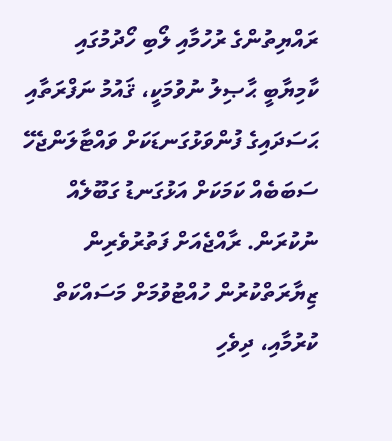ރައްޔިތުންގެ ރުހުމާއި ލޯބި ހޯދުމުގައި ކާމިޔާބީ ޙާޞިލު ނުވުމަކީ، ޤައުމު ނަފްރަތާއި ޙަސަދައިގެ ފުންވަޅުގަނޑަކަށް ވައްޓާލަންޖެހޭ ސަބަބެއް ކަމަކަށް އަޅުގަނޑު ގަބޫލެއް ނުކުރަން. ރާއްޖެއަށް ފަތުރުވެރިން ޒިޔާރަތްކުރުން ހުއްޓުވުމަށް މަސައްކަތް ކުރުމާއި، ދިވެހި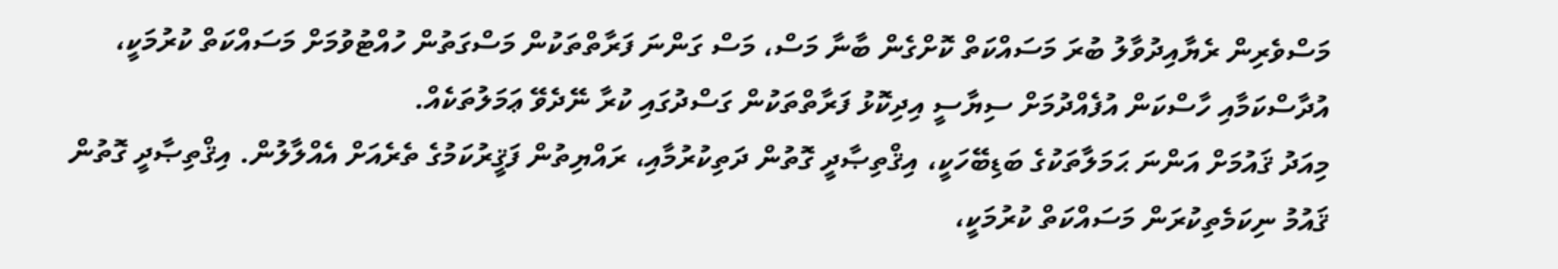މަސްވެރިން ރެޔާއިދުވާލު ބުރަ މަސައްކަތް ކޮށްގެން ބާނާ މަސް، މަސް ގަންނަ ފަރާތްތަކުން މަސްގަތުން ހުއްޓުވުމަށް މަސައްކަތް ކުރުމަކީ، އުދާސްކަމާއި ހާސްކަން އުފެއްދުމަށް ސިޔާސީ އިދިކޮޅު ފަރާތްތަކުން ގަސްދުގައި ކުރާ ނޭދެވޭ ޢަމަލުތަކެއް.
މިއަދު ޤައުމަށް އަންނަ ޙަމަލާތަކުގެ ބަޑިބޭހަކީ، އިޤްތިޞާދީ ގޮތުން ދަތިކުރުމާއި، ރައްޔިތުން ފަޤީރުކަމުގެ ތެރެއަށް އެއްލާލުން. އިޤްތިޞާދީ ގޮތުން ޤައުމު ނިކަމެތިކުރަން މަސައްކަތް ކުރުމަކީ،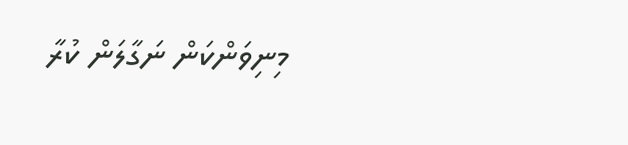މިނިވަންކަން ނަގާލަން ކުރާ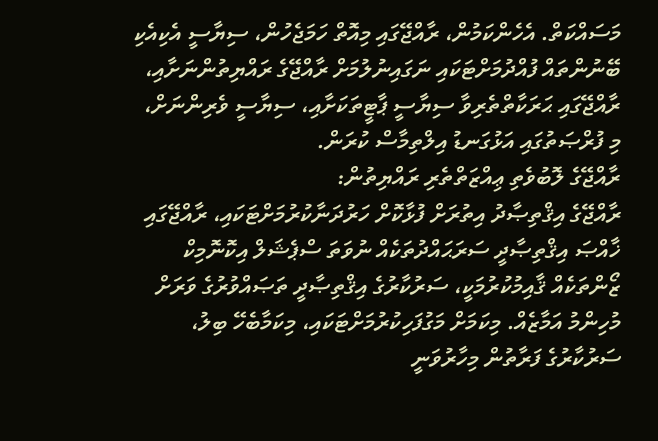މަސައްކަތް. އެހެންކަމުން، ރާއްޖޭގައި މިއޮތް ހަމަޖެހުން، ސިޔާސީ އެކިއެކި ބޭނުންތައް ފުއްދުމަށްޓަކައި ނަގައިނުލުމަށް ރާއްޖޭގެ ރައްޔިތުންނަށާއި، ރާއްޖޭގައި ޙަރަކާތްތެރިވާ ސިޔާސީ ޕާޓީތަކަށާއި، ސިޔާސީ ވެރިންނަށް، މި ފުރްޞަތުގައި އަޅުގަނޑު އިލްތިމާސް ކުރަން.
ރާއްޖޭގެ ލޮބުވެތި ޢިއްޒަތްތެރި ރައްޔިތުން:
ރާއްޖޭގެ އިޤްތިޞާދު އިތުރަށް ފުޅާކޮށް ހަރުދަނާކުރުމަށްޓަކައި، ރާއްޖޭގައި ޚާއްޞަ އިޤްތިޞާދީ ސަރަޙައްދުތަކެއް ނުވަތަ ސްޕެޝަލް އިކޮނޮމިކް ޒޯންތަކެއް ޤާއިމުކުރުމަކީ، ސަރުކާރުގެ އިޤްތިޞާދީ ތަޞައްވުރުގެ ވަރަށް މުހިންމު އަމާޒެއް. މިކަމަށް މަގުފަހިކުރުމަށްޓަކައި، މިކަމާބެހޭ ބިލު، ސަރުކާރުގެ ފަރާތުން މިހާރުވަނީ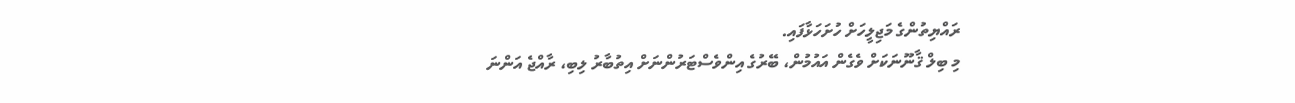ރައްޔިތުންގެ މަޖިލީހަށް ހުށަހަޅާފައި.
މި ބިލް ޤާނޫނަކަށް ވެގެން އައުމުން، ބޭރުގެ އިންވެސްޓަރުންނަށް އިތުބާރު ލިބި، ރާއްޖެ އަންނަ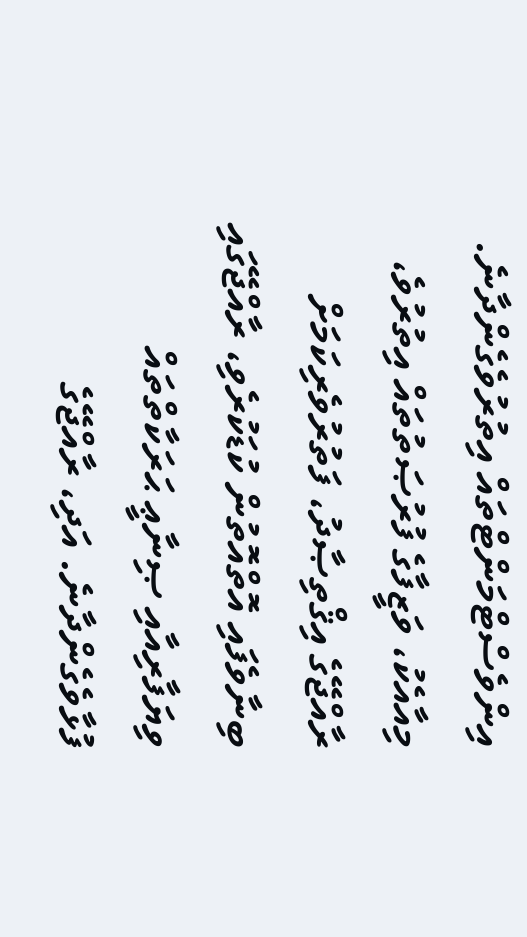އިންވެސްޓްމަންޓްތައް އިތުރުވެގެންދާނެ. މިއާއެކު، ވަޒީފާގެ ފުރުޞަތުތައް އިތުރުވެ، ރާއްޖޭގެ އިޤްތިޞާދު، ފަތުރުވެރިކަމަށް ބިނާވެފައި އޮތްއޮތުން ކުޑަކުރެވި، ރާއްޖޭގައި ވިޔަފާރިއާއި ޞިނާޢީ ޙަރަކާތްތައް ފުޅާވެގެންދާނެ. އަދި، ރާއްޖޭގެ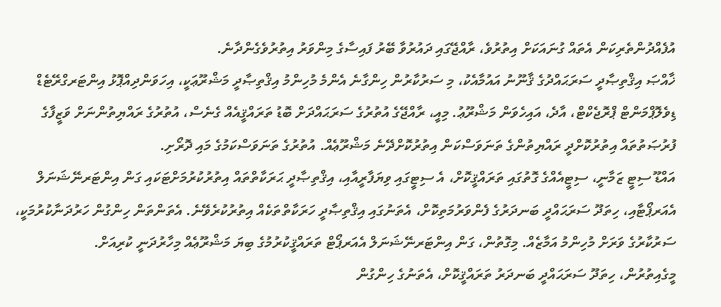އުފެއްދުންތެރިކަން އެތައް ގުނައަކަށް އިތުރުވެ، ރާއްޖޭގައި ދައުރުވާ ބޭރު ފައިސާގެ މިންވަރު އިތުރުވެގެންދާނެ.
ޚާއްޞަ އިޤްތިޞާދީ ސަރަޙައްދުގެ ޤާނޫނު އައުމާއެކު، މި ސަރުކާރުން ހިންގާނެ އެންމެ މުހިންމު އިޤްތިޞާދީ މަޝްރޫޢަކީ، އިހަވަންދިއްޕޮޅު އިންޓަރގްރޭޓެޑް ޑިވެލޮޕްމަންޓް ޕްރޮޖެކްޓް، އާދެ، އައިހެވަން މަޝްރޫޢު. މިއީ، ރާއްޖޭގެ އުތުރުގެ ސަރަޙައްދަށް ބޮޑު ތަރައްޤީއެއް ގެނެސް، އުތުރުގެ ރައްޔިތުންނަށް ވަޒީފާގެ ފުރުޞަތުތައް އިތުރުކޮށްދީ ރައްޔިތުންގެ ތަނަވަސްކަން އިތުރުކޮށްދޭނެ މަޝްރޫޢެއް. އުތުރުގެ ތަނަވަސްކަމުގެ މައި ދޮރޯށި.
އައްޑޫ ސިޓީ ޒަމާނީ، ސިޓީއެއްގެ ގޮތުގައި ތަރައްޤީކޮށް، އެ ސިޓީގައި ވިޔަފާރީއާއި، އިޤްތިޞާދީ ޙަރަކާތްތައް އިތުރުކުރުމަށްޓަކައި ގަން އިންޓަރނޭޝަނަލް އެއަރޕޯޓާއި، ހިތަދޫ ސަރަޙައްދީ ބަނދަރުގެ ފެންވަރުމަތިކޮށް، އެތަނުގައި އިޤްތިޞާދީ ހަރަކާތްތަކެއް އިތުރުކުރެވޭނެ. އެތަންތަން ހިންގުން ހަރުދަނާކުރުމަކީ، ސަރުކާރުގެ ވަރަށް މުހިންމު އަމާޒެއް. މިގޮތުން، ގަން އިންޓަރނޭޝަނަލް އެއަރޕޯޓް ތަރައްޤީކުރުމުގެ ބިޔަ މަޝްރޫޢެއް މިހާރުދަނީ ކުރިއަށް.
މީގެއިތުރުން، ހިތަދޫ ސަރަޙައްދީ ބަނދަރު ތަރައްޤީކޮށް، އެތަނުގެ ހިންގުން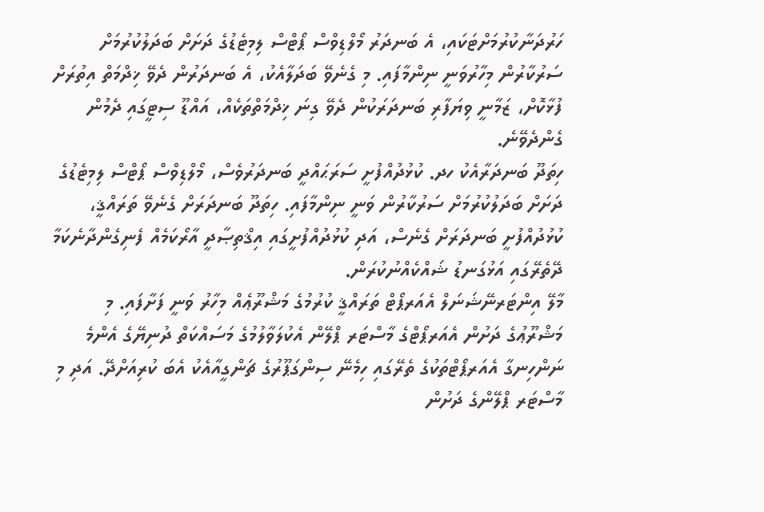ހަރުދަނާކުރުމަށްޓަކައި، އެ ބަނދަރު މޯލްޑިވްސް ޕޯޓްސް ލިމިޓެޑުގެ ދަށަށް ބަދަލުކުރުމަށް ސަރުކާރުން މިހާރުވަނީ ނިންމާފައި. މި ގެނެވޭ ބަދަލާއެކު، އެ ބަނދަރުން ދެވޭ ޚިދްމަތް އިތުރަށް ފުޅާކޮށް، ޒަމާނީ ވިޔަފާރި ބަނދަރަކުން ދެވޭ ގިނަ ޚިދްމަތްތަކެއް، އައްޑޫ ސިޓީގައި ދެމުން ގެންދެވޭނެ.
ހިތަދޫ ބަނދަރާއެކު ހދ. ކުޅުދުއްފުށީ ސަރަޙައްދީ ބަނދަރުވެސް، މޯލްޑިވްސް ޕޯޓްސް ލިމިޓެޑުގެ ދަށަށް ބަދަލުކުރުމަށް ސަރުކާރުން ވަނީ ނިންމާފައި. ހިތަދޫ ބަނދަރަށް ގެނެވޭ ތަރައްޤީ، ކުޅުދުއްފުށީ ބަނދަރަށް ގެނެސް، އަދި ކުޅުދުއްފުށީގައި އިޤްތިޞާދީ އާރޯކަމެއް ފެނިގެންދާނެކަމާ ދޭތެރޭގައި އަޅުގަނޑު ޝައްކެއްނުކުރަން.
މާލޭ އިންޓަރނޭޝަނަލް އެއަރޕޯޓް ތަރައްޤީ ކުރުމުގެ މަޝްރޫޢެއް މިހާރު ވަނީ ފަށާފައި. މި މަޝްރޫޢުގެ ދަށުން އެއަރޕޯޓްގެ މާސްޓަރ ޕްލޭން އެކުލަވާލުމުގެ މަސައްކަތް ދުނިޔޭގެ އެންމެ ނަންހިނގާ އެއަރޕޯޓްތަކުގެ ތެރޭގައި ހިމެނޭ ސިންގަޕޫރުގެ ޗަންގީއާއެކު އެބަ ކުރިއަށްދޭ. އަދި މި މާސްޓަރ ޕްލޭންގެ ދަށުން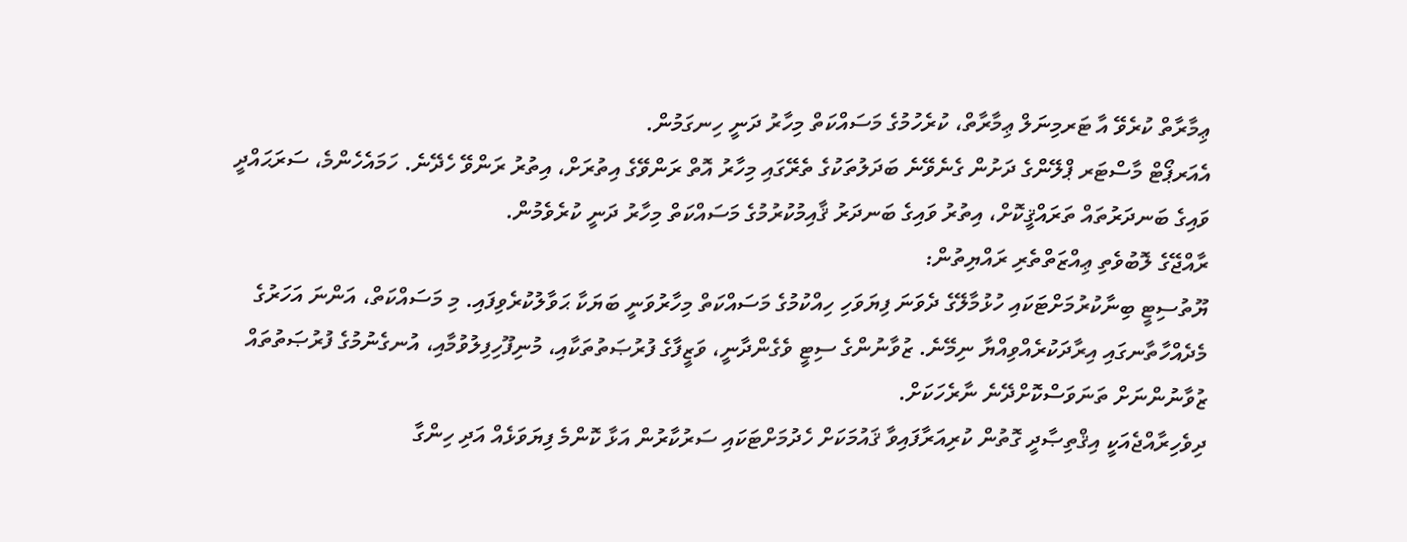ޢިމާރާތް ކުރެވޭ އާ ޓަރމިނަލް ޢިމާރާތް، ކުރެހުމުގެ މަސައްކަތް މިހާރު ދަނީ ހިނގަމުން.
އެއަރޕޯޓް މާސްޓަރ ޕްލޭންގެ ދަށުން ގެނެވޭނެ ބަދަލުތަކުގެ ތެރޭގައި މިހާރު އޮތް ރަންވޭގެ އިތުރަށް، އިތުރު ރަންވޭ ހެދޭނެ. ހަމައެހެންމެ، ސަރަޙައްދީ ވައިގެ ބަނދަރުތައް ތަރައްޤީކޮށް، އިތުރު ވައިގެ ބަނދަރު ޤާއިމުކުރުމުގެ މަސައްކަތް މިހާރު ދަނީ ކުރެވެމުން.
ރާއްޖޭގެ ލޮބުވެތި ޢިއްޒަތްތެރި ރައްޔިތުން:
ޔޫތުސިޓީ ބިނާކުރުމަށްޓަކައި ހުޅުމާލޭގެ ދެވަނަ ފިޔަވަހި ހިއްކުމުގެ މަސައްކަތް މިހާރުވަނީ ބަޔަކާ ޙަވާލުކުރެވިފައި. މި މަސައްކަތް، އަންނަ އަހަރުގެ މެދެއްހާތާނގައި އިރާދަކުރެއްވިއްޔާ ނިމޭނެ. ޒުވާނުންގެ ސިޓީ ވެގެންދާނީ، ވަޒީފާގެ ފުރުޞަތުތަކާއި، މުނިފޫހިފިލުވުމާއި، އުނގެނުމުގެ ފުރުޞަތުތައް ޒުވާނުންނަށް ތަނަވަސްކޮށްދޭނެ ނާރެހަކަށް.
ދިވެހިރާއްޖެއަކީ އިޤްތިޞާދީ ގޮތުން ކުރިއަރާފައިވާ ޤައުމަކަށް ހެދުމަށްޓަކައި ސަރުކާރުން އަޅާ ކޮންމެ ފިޔަވަޅެއް އަދި ހިންގާ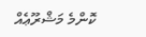ކޮންމެ މަޝްރޫޢެއް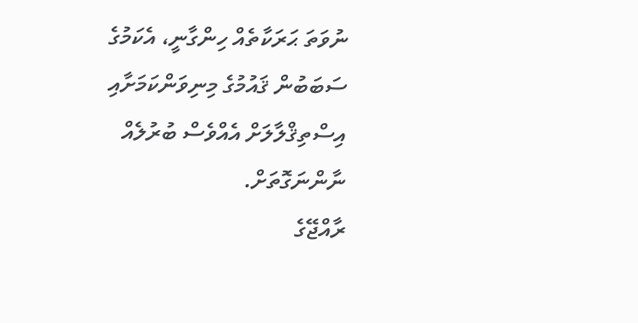ނުވަތަ ޙަރަކާތެއް ހިންގާނީ، އެކަމުގެ ސަބަބުން ޤައުމުގެ މިނިވަންކަމަށާއި އިސްތިޤްލާލަށް އެއްވެސް ބުރުލެއް ނާންނަގޮތަށް.
ރާއްޖޭގެ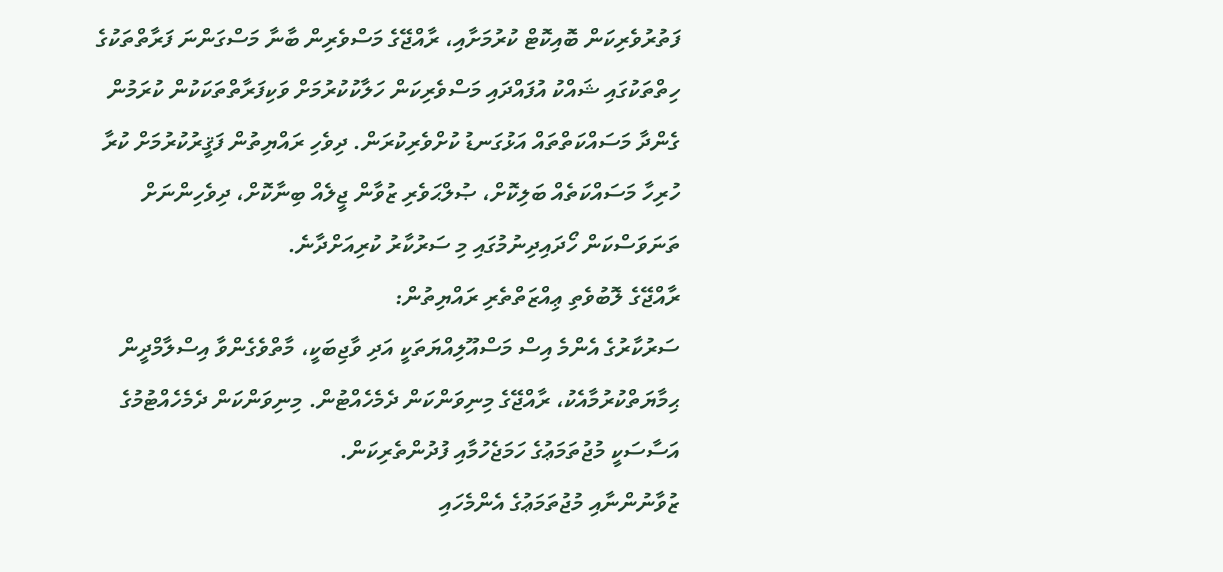ފަތުރުވެރިކަން ބޮއިކޮޓް ކުރުމަށާއި، ރާއްޖޭގެ މަސްވެރިން ބާނާ މަސްގަންނަ ފަރާތްތަކުގެ ހިތްތަކުގައި ޝައްކު އުފައްދައި މަސްވެރިކަން ހަލާކުކުރުމަށް ވަކިފަރާތްތަކަކުން ކުރަމުން ގެންދާ މަސައްކަތްތައް އަޅުގަނޑު ކުށްވެރިކުރަން. ދިވެހި ރައްޔިތުން ފަޤީރުކުރުމަށް ކުރާ ހުރިހާ މަސައްކަތެއް ބަލިކޮށް، ޞުލްޙަވެރި ޒުވާން ޖީލެއް ބިނާކޮށް، ދިވެހިންނަށް ތަނަވަސްކަން ހޯދައިދިނުމުގައި މި ސަރުކާރު ކުރިއަށްދާނެ.
ރާއްޖޭގެ ލޮބުވެތި ޢިއްޒަތްތެރި ރައްޔިތުން:
ސަރުކާރުގެ އެންމެ އިސް މަސްއޫލިއްޔަތަކީ އަދި ވާޖިބަކީ، މާތްވެގެންވާ އިސްލާމްދީން ޙިމާޔަތްކުރުމާއެކު، ރާއްޖޭގެ މިނިވަންކަން ދެމެހެއްޓުން. މިނިވަންކަން ދެމެހެއްޓުމުގެ އަސާސަކީ މުޖުތަމަޢުގެ ހަމަޖެހުމާއި ފުދުންތެރިކަން.
ޒުވާނުންނާއި މުޖުތަމަޢުގެ އެންމެހައި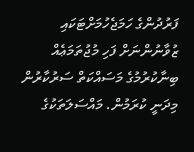ފަރުދުންގެ ހަމަޖެހުމަށްޓަކައި ޒުވާނުންނަށް ފަހި މުޖުތަމަޢެއް ބިނާކުރުމުގެ މަސައްކަތް ސަރުކާރުން މިދަނީ ކުރަމުން. މައްސަލަތަކުގެ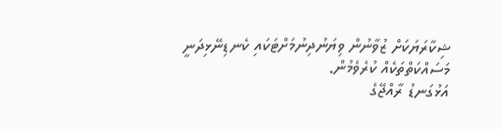ޝިކާރަޔަކަށް ޒުވާނުން ވިޔަނުދިނުމަށްޓަކައި ކެނޑިނޭޅިދަނީ މަސައްކަތްތަކެއް ކުރެވެމުން.
އަޅުގަނޑު ރާއްޖޭގެ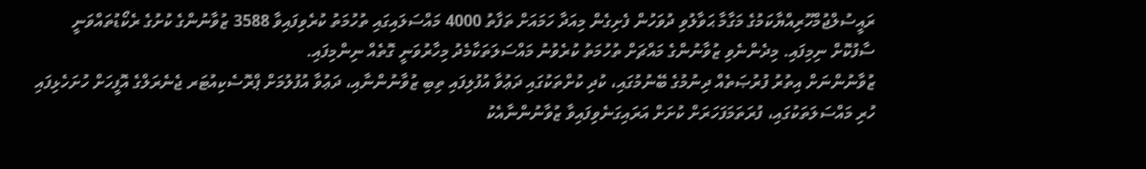ރައީސުލްޖުމްހޫރިއްޔާކަމުގެ މަގާމާ ޙަވާލުވި ދުވަހުން ފެށިގެން މިއަދާ ހަމައަށް ތަފާތު 4000 މައްސަލައިގައި ތުހުމަތު ކުރެވިފައިވާ 3588 ޒުވާނުންގެ ކުށުގެ ރެކޯޑުތައްވަނީ ސާފުކޮށް ނިމިފައި. މިދެންނެވި ޒުވާނުންގެ މައްޗަށް ތުހުމަތު ކުރެވުނު މައްސަލަތަކާމެދު މިހާރުވަނީ ގޮތެއް ނިންމިފައި.
ޒުވާނުންނަށް އިތުރު ފުރުޞަތެއް ދިނުމުގެ ބޭނުމުގައި، ކުދި ކުށްތަކުގައި ދަޢުވާ އުފުލިފައި ތިބި ޒުވާނުންނާއި، ދަޢުވާ އުފުލުމަށް ޕްރޮސެކިއުޓަރ ޖެނެރަލްގެ އޮފީހަށް ހުށަހެޅިފައި ހުރި މައްސަލަތަކުގައި، ފުރަތަމަފަހަރަށް ކުށަށް އަރައިގަނެވިފައިވާ ޒުވާނުންނާއެކު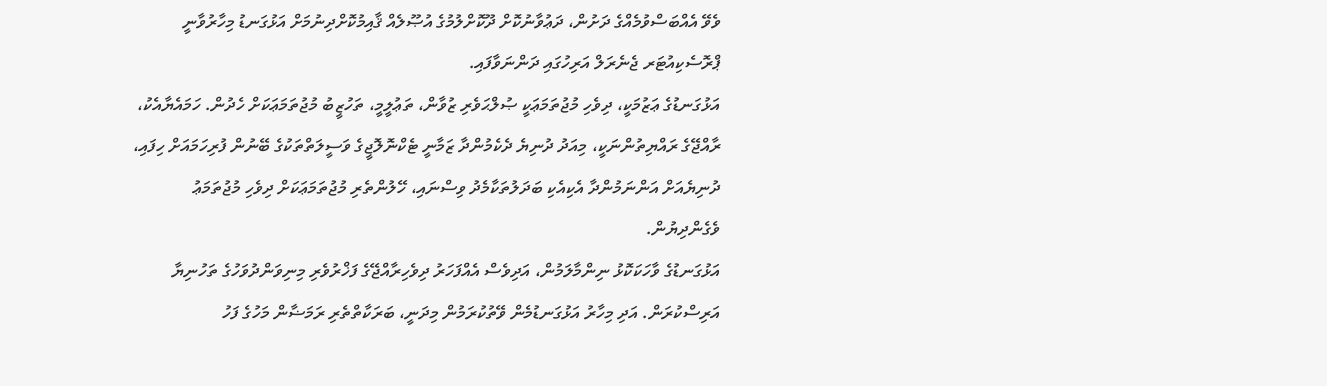ވެވޭ އެއްބަސްވުމެއްގެ ދަށުން، ދަޢުވާނުކޮށް ދޫކޮށްލުމުގެ އުޞޫލެއް ޤާއިމުކޮށްދިނުމަށް އަޅުގަނޑު މިހާރުވާނީ ޕްރޮސެކިއުޓަރ ޖެނެރަލް އަރިހުގައި ދަންނަވާފައި.
އަޅުގަނޑުގެ ޢަޒުމަކީ، ދިވެހި މުޖުތަމަޢަކީ ޞުލްޙަވެރި ޒުވާން، ތަޢުލީމީ، ތަހުޒީބު މުޖުތަމަޢަކަށް ހެދުން. ހަމައެޔާއެކު، ރާއްޖޭގެ ރައްޔިތުންނަކީ، މިއަދު ދުނިޔެ ދެކެމުންދާ ޒަމާނީ ޓެކްނޮލޮޖީގެ ވަސީލަތްތަކުގެ ބޭނުން ފުރިހަމައަށް ހިފައި، ދުނިޔެއަށް އަންނަމުންދާ އެކިއެކި ބަދަލުތަކާމެދު ވިސްނައި، ހޭލުންތެރި މުޖުތަމަޢަކަށް ދިވެހި މުޖުތަމަޢު ވެގެންދިޔުން.
އަޅުގަނޑުގެ ވާހަކަކޮޅު ނިންމާލަމުން، އަދިވެސް އެއްފަހަރު ދިވެހިރާއްޖޭގެ ފަޚްރުވެރި މިނިވަންދުވަހުގެ ތަހުނިޔާ އަރިސްކުރަން. އަދި މިހާރު އަޅުގަނޑުމެން ވޭތުކުރަމުން މިދަނީ، ބަރަކާތްތެރި ރަމަޟާން މަހުގެ ފަހު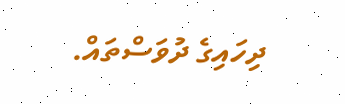ދިހައިގެ ދުވަސްތައް.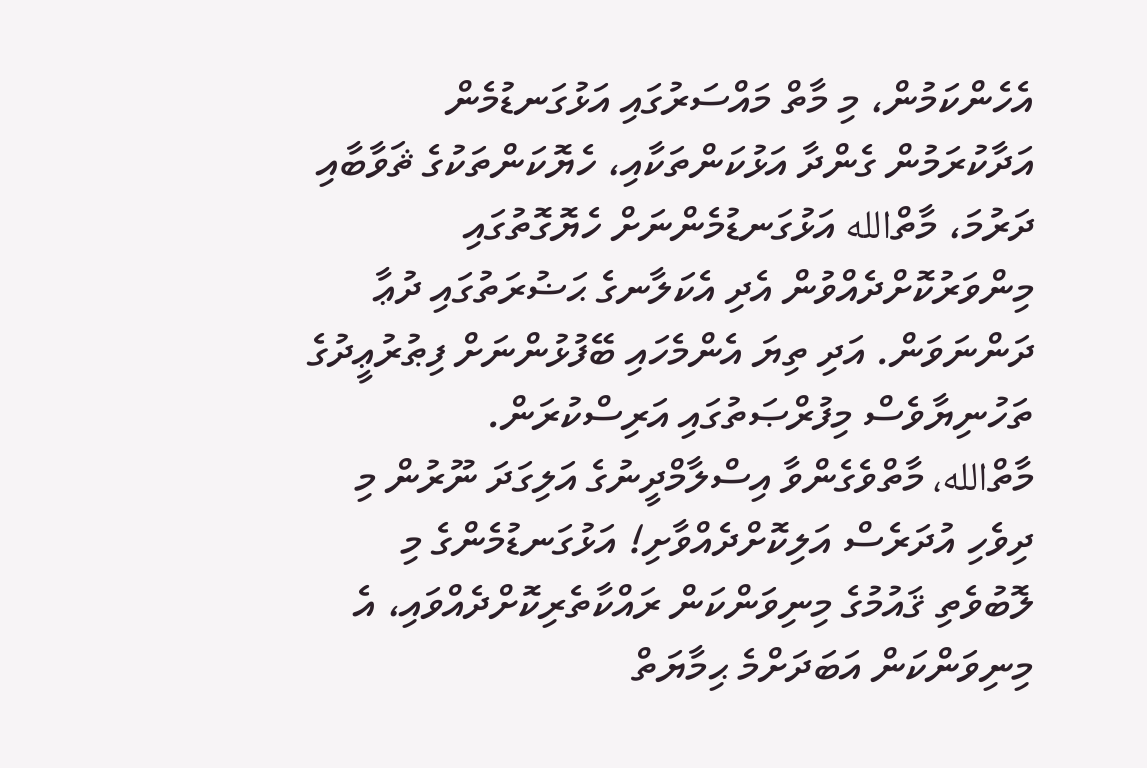އެހެންކަމުން، މި މާތް މައްސަރުގައި އަޅުގަނޑުމެން އަދާކުރަމުން ގެންދާ އަޅުކަންތަކާއި، ހެޔޮކަންތަކުގެ ޘަވާބާއި ދަރުމަ، މާތްالله އަޅުގަނޑުމެންނަށް ހެޔޮގޮތުގައި މިންވަރުކޮށްދެއްވުން އެދި އެކަލާނގެ ޙަޟުރަތުގައި ދުޢާ ދަންނަވަން. އަދި ތިޔަ އެންމެހައި ބޭފުޅުންނަށް ފިޠުރުޢީދުގެ ތަހުނިޔާވެސް މިފުރްޞަތުގައި އަރިސްކުރަން.
މާތްالله، މާތްވެގެންވާ އިސްލާމްދީނުގެ އަލިގަދަ ނޫރުން މި ދިވެހި އުދަރެސް އަލިކޮށްދެއްވާށި! އަޅުގަނޑުމެންގެ މި ލޮބުވެތި ޤައުމުގެ މިނިވަންކަން ރައްކާތެރިކޮށްދެއްވައި، އެ މިނިވަންކަން އަބަދަށްމެ ޙިމާޔަތް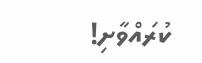ކުރައްވާށި!